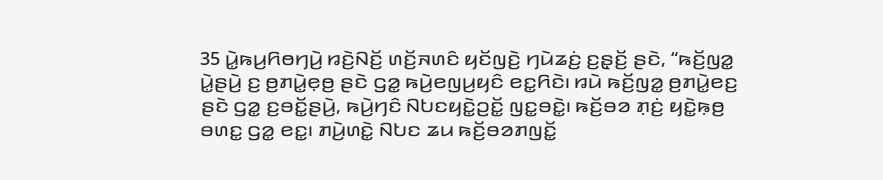35 ꤣꤧ꤭ꤒꤣ꤬ꤖꤥꤚꤣꤧ꤬ ꤙꤢꤧ꤬ꤡꤢꤩ꤬ ꤛꤢꤩ꤬ꤏꤛꤢꤨ ꤟꤢꤩꤜꤢꤧ꤬ ꤚꤣꤧꤘꤢꤦ꤬ ꤢ꤬ꤔ꤫ꤢꤩ꤬ ꤔꤢꤧ, “ꤒꤢꤩ꤬ꤜꤤ꤭ ꤣꤧ꤭ꤔꤣꤧ꤬ ꤢ꤬ ꤥ꤬ꤊꤣꤧ꤭ꤕ꤫ꤥ꤬ ꤔꤢꤧ ꤞꤤ꤭ ꤒꤣꤧ꤬ꤕꤜꤣ꤬ꤟꤢꤨ ꤕꤢ꤭ꤖꤢꤧ꤯ ꤙꤣꤧ ꤒꤢꤩ꤬ꤜꤤ꤭ ꤥ꤬ꤊꤣꤧ꤭ꤕꤢ꤬ ꤔꤢꤧ ꤞꤤ꤭ ꤢ꤬ꤋꤢꤩ꤭ꤔꤣꤧ꤬, ꤒꤣꤧ꤬ꤚꤢꤨ ꤡꤝꤢꤟꤢꤧ꤭ꤑꤢꤩ꤭ ꤜꤢ꤭ꤋꤢꤧ꤭꤯ ꤒꤢꤩ꤬ꤋꤤ ꤊ꤫ꤢꤦ꤬ ꤟꤢꤧ꤭ꤒ꤫ꤥ꤬ ꤋꤛꤢ꤭ ꤞꤤ꤭ ꤕꤢ꤭꤯ ꤊꤣꤧ꤬ꤛꤢꤧ꤭ ꤡꤝꤢ ꤘꤣ ꤒꤢꤩ꤬ꤋꤤꤊꤜꤢꤩ꤭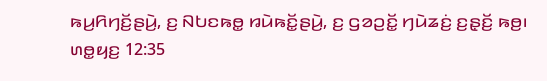ꤒꤣ꤬ꤖꤚꤢꤩ꤬ꤔꤣꤧ꤬, ꤢ꤬ ꤡꤝꤢꤒꤥ꤭ ꤙꤣꤧꤒꤢꤩ꤭ꤔꤣꤧ꤬, ꤢ꤬ ꤞꤤꤑꤢꤩ꤭ ꤚꤣꤧꤘꤢꤦ꤬ ꤢ꤬ꤔ꤫ꤢꤩ꤬ ꤒꤥ꤬꤯
ꤛꤥ꤭ꤟꤢ꤬ 12:35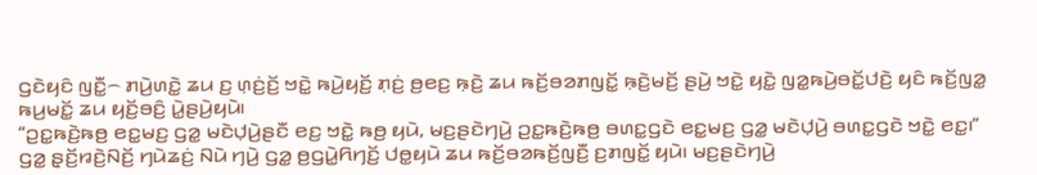ꤞꤢꤧꤟꤢꤨ ꤜꤢꤪ꤭꤮ ꤊꤣꤧ꤬ꤛꤢꤧ꤭ ꤘꤣ ꤢ꤬ ꤛ꤫ꤢꤦ꤬ꤢꤩ꤬ ꤠꤢꤧ꤭ ꤒꤣꤧ꤬ꤟꤢꤩ꤬ ꤊ꤫ꤢꤦ꤬ ꤥ꤬ꤕꤢ꤬ ꤒ꤫ꤢꤧ꤬ ꤘꤣ ꤒꤢꤩ꤬ꤋꤤꤊꤜꤢꤩ꤭ ꤒ꤫ꤢꤧ꤬ꤗꤢꤩ꤬ ꤔꤣꤧ꤬ ꤠꤢꤧ꤭ ꤟꤢꤧ꤭ ꤜꤤ꤭ꤒꤣꤧ꤬ꤋꤢꤩ꤭ꤓꤢꤧ꤬ ꤟꤢꤨ ꤒꤢꤩ꤬ꤜꤤ꤭ ꤒꤣ꤬ꤗꤢꤩ꤭ ꤘꤣ ꤟꤢꤩ꤬ꤋꤢꤨ꤬ ꤣꤧ꤭ꤔꤣꤧ꤬ꤟꤣꤧ꤯
“ꤑꤢ꤭ꤒꤢꤧ꤬ꤒꤥ꤬ ꤕꤢ꤭ꤗꤢ꤬ ꤞꤤ꤭ ꤗꤢꤧꤓ꤫ꤣꤧ꤬ꤔꤢꤪ ꤕꤢ꤬ ꤠꤢꤧ꤭ ꤒꤥ꤬ ꤟꤣꤧ, ꤗꤢ꤬ꤔꤢꤧꤚꤣꤧ꤬ ꤑꤢ꤭ꤒꤢꤧ꤬ꤒꤥ꤬ ꤋꤛꤢ꤭ꤞꤢꤧ ꤕꤢ꤭ꤗꤢ꤬ ꤞꤤ꤭ ꤗꤢꤧꤓ꤫ꤣꤧ꤬ ꤋꤛꤢ꤭ꤞꤢꤧ ꤠꤢꤧ꤭ ꤕꤢ꤭꤯”
ꤞꤤ꤭ ꤔ꤫ꤢꤩ꤬ꤙꤢꤧ꤬ꤡꤢꤩ꤬ ꤚꤣꤧꤘꤢꤦ꤬ ꤡꤣꤧ ꤚꤣꤧ꤬ ꤞꤤ꤭ ꤥ꤬ꤞꤣꤧ꤭ꤖꤚꤢꤩ꤬ ꤓꤥ꤭ꤟꤣꤧ ꤘꤣ ꤒꤢꤩ꤬ꤋꤤꤒꤢꤩ꤬ꤜꤢꤪ꤬ ꤢ꤬ꤊꤜꤢꤩ꤭ ꤟꤣꤧ꤯ ꤗꤢ꤬ꤔꤢꤧꤚꤣꤧ꤬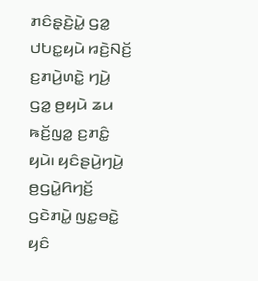ꤊꤢꤨꤔ꤫ꤢꤧ꤬ꤣꤧ꤭ ꤞꤤ꤭ ꤓꤝꤢ꤭ꤟꤣꤧ ꤙꤢꤧ꤬ꤡꤢꤩ꤬ ꤢ꤬ꤊꤣꤧ꤬ꤛꤢꤧ꤭ ꤚꤣꤧ꤬ ꤞꤤ꤭ ꤥ꤬ꤟꤣꤧ ꤘꤣ ꤒꤢꤩ꤬ꤜꤤ꤭ ꤢ꤬ꤊꤢꤨ꤭ ꤟꤣꤧ꤯ ꤟꤢꤨꤔꤣꤧ꤬ꤚꤣꤧ꤬ ꤥ꤬ꤞꤣꤧ꤭ꤖꤚꤢꤩ꤬ ꤞꤢꤧꤊꤣꤧ꤭ ꤜꤢ꤭ꤋꤢꤧ꤭ ꤟꤢꤨ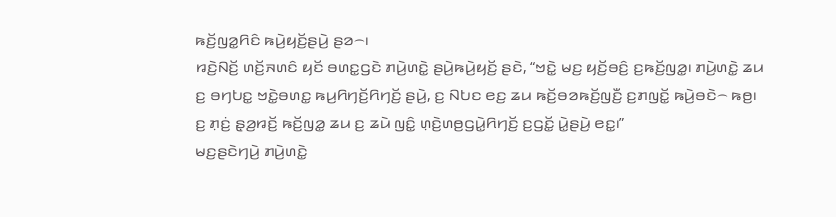ꤒꤢꤩ꤬ꤜꤤ꤭ꤖꤢꤨ ꤒꤣꤧ꤬ꤟꤢꤩ꤬ꤔꤣꤧ꤬ ꤔꤤ꤮꤯
ꤙꤢꤧ꤬ꤡꤢꤩ꤬ ꤛꤢꤩ꤬ꤏꤛꤢꤨ ꤟꤢꤩ ꤋꤛꤢ꤭ꤞꤢꤧ ꤊꤣꤧ꤬ꤛꤢꤧ꤭ ꤔꤣꤧ꤬ꤒꤣꤧ꤬ꤟꤢꤩ꤬ ꤔꤢꤧ, “ꤠꤢꤧ꤭ ꤗꤢ꤬ ꤟꤢꤩ꤬ꤋꤢꤨ꤬ ꤢ꤬ꤒꤢꤩ꤬ꤜꤤ꤭꤯ ꤊꤣꤧ꤬ꤛꤢꤧ꤭ ꤘꤣ ꤢ꤬ ꤋꤚꤝꤢ꤭ ꤠꤢꤧ꤭ꤋꤛꤢ꤭ ꤒꤣ꤬ꤖꤚꤢꤩ꤬ꤖꤚꤢꤩ꤬ ꤔꤣꤧ꤬, ꤢ꤬ ꤡꤝꤢ ꤕꤢ꤬ ꤘꤣ ꤒꤢꤩ꤬ꤋꤤꤒꤢꤩ꤬ꤜꤢꤪ꤬ ꤢ꤬ꤊꤜꤢꤩ꤭ ꤒꤣꤧ꤬ꤋꤢꤧ꤮ ꤒꤥ꤬꤯ ꤢ꤬ ꤊ꤫ꤢꤦ꤬ ꤔ꤫ꤤ꤬ꤙꤢꤩ꤬ ꤒꤢꤩ꤬ꤜꤤ꤭ ꤘꤣ ꤢ꤬ ꤘꤣꤧ ꤜꤢꤨ꤭ ꤛ꤫ꤢꤧ꤬ꤛꤥ꤬ꤞꤣꤧ꤭ꤖꤚꤢꤩ꤬ ꤢ꤬ꤞꤢꤩ꤭ ꤣꤧ꤭ꤔꤣꤧ꤬ ꤕꤢ꤭꤯”
ꤗꤢ꤬ꤔꤢꤧꤚꤣꤧ꤬ ꤊꤣꤧ꤬ꤛꤢꤧ꤭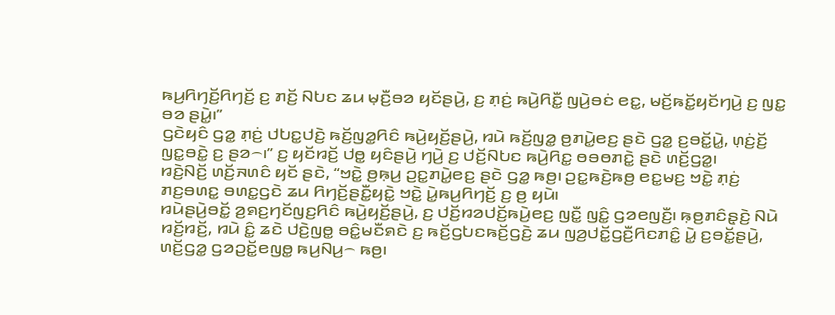ꤒꤣ꤬ꤖꤚꤢꤩ꤬ꤖꤚꤢꤩ꤬ ꤢ꤬ ꤊꤢꤩ꤬ ꤡꤝꤢ ꤘꤣ ꤗ꤫ꤢꤪ꤬ꤋꤤ ꤟꤢꤩꤔꤣꤧ꤬, ꤢ꤬ ꤊ꤫ꤢꤦ꤬ ꤒꤣꤧ꤬ꤖꤢꤪ꤭ ꤜꤣꤧ꤬ꤋꤢꤦ ꤕꤢ꤭, ꤗꤢꤩ꤬ꤒꤢꤩ꤭ꤟꤢꤩꤚꤣꤧ꤬ ꤢ꤬ ꤜꤢ꤭ ꤋꤤ ꤔꤣꤧ꤭꤯”
ꤞꤢꤧꤟꤢꤨ ꤞꤤ꤭ ꤊ꤫ꤢꤦ꤬ ꤓꤝꤢ꤭ꤓꤢꤧ꤬ ꤒꤢꤩ꤬ꤜꤤ꤭ꤖꤢꤨ ꤒꤣꤧ꤬ꤟꤢꤩ꤬ꤔꤣꤧ꤬, ꤙꤣꤧ ꤒꤢꤩ꤬ꤜꤤ꤭ ꤥ꤬ꤊꤣꤧ꤭ꤕꤢ꤬ ꤔꤢꤧ ꤞꤤ꤭ ꤢ꤬ꤋꤢꤩ꤭ꤣꤧ꤭, ꤛ꤫ꤢꤦ꤬ꤢꤩ꤬ ꤜꤢ꤭ꤋꤢꤧ꤭ ꤢ꤬ ꤔꤤ꤮꤯” ꤢ꤬ ꤟꤢꤩꤙꤢꤩ꤬ ꤓꤥ꤭ ꤟꤢꤨꤔꤣꤧ꤬ ꤚꤣꤧ꤬ ꤢ꤬ ꤓꤢꤩ꤬ꤡꤝꤢ ꤒꤣꤧ꤬ꤖꤢ꤭ ꤥꤋꤥꤊꤢꤧ꤭ ꤔꤢꤧ ꤛꤢꤩ꤬ꤞꤤ꤭꤯
ꤙꤢꤧ꤬ꤡꤢꤩ꤬ ꤛꤢꤩ꤬ꤏꤛꤢꤨ ꤟꤢꤩ ꤔꤢꤧ, “ꤠꤢꤧ꤭ ꤥ꤬ꤒ꤫ꤣ꤬ ꤑꤢ꤭ꤊꤣꤧ꤭ꤕꤢ꤬ ꤔꤢꤧ ꤞꤤ꤭ ꤒꤥ꤬꤯ ꤑꤢ꤭ꤒꤢꤧ꤬ꤒꤥ꤬ ꤕꤢ꤭ꤗꤢ꤬ ꤠꤢꤧ꤭ ꤊ꤫ꤢꤦ꤬ ꤊꤢ꤬ꤋꤛꤢ꤭ ꤋꤛꤢ꤭ꤞꤢꤧ ꤘꤣ ꤖꤚꤢꤩ꤬ꤔꤢꤪ꤭ꤟꤢꤧ꤭ ꤠꤢꤧ꤭ ꤣꤧ꤭ꤒꤣ꤬ꤖꤚꤢꤩ꤬ ꤢ꤬ ꤥ꤬ ꤟꤣꤧ꤯
ꤙꤣꤧꤔꤣꤧ꤬ꤋꤢꤩ꤭ ꤤ꤬ꤎꤢ꤬ꤚꤢꤩꤜꤢ꤬ꤖꤢꤨ ꤒꤣꤧ꤬ꤟꤢꤩ꤬ꤔꤣꤧ꤬, ꤢ꤬ ꤓꤢꤩ꤬ꤙꤤꤓꤢꤩ꤬ꤒꤣꤧ꤬ꤕꤢ꤬ ꤜꤢꤪ꤭ ꤜꤢꤨ꤭ ꤞꤤꤕꤜꤢꤪ꤬꤯ ꤒ꤫ꤥ꤬ꤊꤢꤨꤔ꤫ꤢꤧ꤬ ꤡꤣꤧ ꤙꤢꤩ꤬ꤙꤢꤩ꤬, ꤙꤣꤧ ꤢꤨ꤭ ꤘꤢꤧ ꤓꤢꤧ꤬ꤜꤥ꤭ ꤋꤢꤨ꤭ꤗꤢꤪꤎꤢꤧ ꤢ꤬ ꤒꤢꤩ꤬ꤞꤝꤢꤒꤢꤩ꤬ꤞꤢꤧ꤬ ꤘꤣ ꤜꤤ꤬ꤓꤢꤩ꤭ꤞꤢꤪ꤬ꤖꤢꤊꤢꤨ꤭ ꤣꤧ꤭ ꤢ꤬ꤋꤢꤩ꤭ꤔꤣꤧ꤬, ꤛꤢꤩ꤬ꤞꤤ꤭ ꤞꤤꤑꤢꤩ꤭ꤕꤜꤥ꤭ ꤒꤣ꤬ꤡꤣ꤬꤮ ꤒꤥ꤬꤯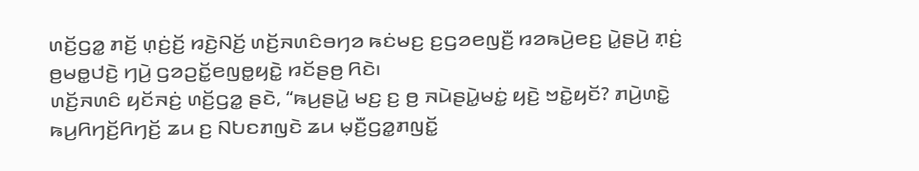ꤛꤢꤩ꤬ꤞꤤ꤭ ꤊꤢꤩ꤬ ꤛ꤫ꤢꤦ꤬ꤢꤩ꤬ ꤙꤢꤧ꤬ꤡꤢꤩ꤬ ꤛꤢꤩ꤬ꤏꤛꤢꤨꤋꤚꤤ ꤒꤢꤦꤗꤢ꤬ ꤢ꤬ꤞꤤꤕꤜꤢꤪ꤬ ꤙꤤꤒꤣꤧ꤬ꤕꤢ꤬ ꤣꤧ꤭ꤔꤣꤧ꤬ ꤊ꤫ꤢꤦ꤬ ꤥ꤬ꤗꤥ꤭ꤓꤢꤧ꤬ ꤚꤣꤧ꤬ ꤞꤤꤑꤢꤩ꤭ꤕꤜꤥ꤭ꤟꤢꤧ꤭ ꤙꤢꤩꤔꤥ꤬ ꤖꤢꤧ꤯
ꤛꤢꤩ꤬ꤏꤛꤢꤨ ꤟꤢꤩꤏꤢꤦ꤬ ꤛꤢꤩ꤬ꤞꤤ꤭ ꤔꤢꤧ, “ꤒꤣ꤬ꤔꤣꤧ꤭ ꤗꤢ꤬ ꤢ꤬ ꤥ꤬ ꤏꤣꤧꤔꤣꤧ꤭ꤗꤢꤦ꤭ ꤟꤢꤧ꤬ ꤠꤢꤧ꤭ꤟꤢꤩ? ꤊꤣꤧ꤬ꤛꤢꤧ꤭ ꤒꤣ꤬ꤖꤚꤢꤩ꤬ꤖꤚꤢꤩ꤬ ꤘꤣ ꤢ꤬ ꤡꤝꤢꤊꤜꤢꤧ ꤘꤣ ꤗ꤫ꤢꤪ꤬ꤞꤤ꤭ꤊꤜꤢꤩ꤭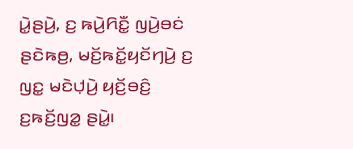ꤣꤧ꤭ꤔꤣꤧ꤬, ꤢ꤬ ꤒꤣꤧ꤬ꤖꤢꤪ꤭ ꤜꤣꤧ꤬ꤋꤢꤦ ꤔꤢꤧꤒꤥ꤬, ꤗꤢꤩ꤬ꤒꤢꤩ꤭ꤟꤢꤩꤚꤣꤧ꤬ ꤢ꤬ ꤜꤢ꤭ ꤗꤢꤧꤓ꤫ꤣꤧ꤬ ꤟꤢꤩ꤬ꤋꤢꤨ꤬ ꤢ꤬ꤒꤢꤩ꤬ꤜꤤ꤭ ꤔꤣꤧ꤭꤯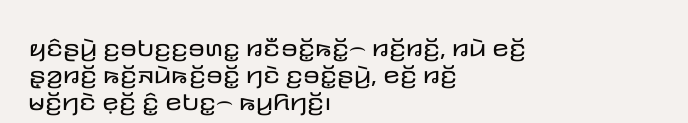ꤟꤢꤨꤔꤣꤧ꤬ ꤢ꤬ꤋꤝꤢ꤬ꤢ꤬ꤋꤛꤢ꤭ ꤙꤢꤪꤋꤢꤩ꤭ꤒꤢꤩ꤭꤮ ꤙꤢꤩ꤬ꤙꤢꤩ꤬, ꤙꤣꤧ ꤕꤢꤩ꤬ ꤔ꤫ꤤ꤬ꤙꤢꤩ꤬ ꤒꤢꤩ꤬ꤏꤣꤧꤒꤢꤩ꤬ꤋꤢꤩ꤭ ꤚꤢꤧ ꤢ꤬ꤋꤢꤩ꤭ꤔꤣꤧ꤬, ꤕꤢꤩ꤬ ꤙꤢꤩ꤬ ꤗꤢꤩ꤬ꤚꤢꤧ ꤕ꤫ꤢꤩ꤬ ꤢꤨ꤭ ꤕꤝꤢ꤭꤮ ꤒꤣ꤬ꤖꤚꤢꤩ꤬꤯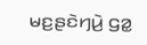ꤗꤢ꤬ꤔꤢꤧꤚꤣꤧ꤬ ꤞꤤ꤭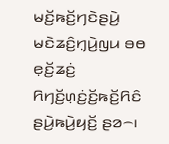ꤗꤢꤩ꤬ꤒꤢꤩ꤬ꤚꤢꤧꤔꤣꤧ꤬ ꤗꤢꤧꤘꤢꤨ꤬ꤚ꤫ꤣꤧ꤬ꤜꤣ ꤋꤥ ꤕ꤫ꤢꤩ꤬ꤘꤢꤦ꤬ ꤖꤚꤢꤩ꤬ꤛ꤫ꤢꤦ꤬ꤢꤩ꤬ꤒꤢꤩ꤬ꤖꤢꤨ ꤔꤣꤧ꤬ꤒꤣꤧ꤬ꤟꤢꤩ꤬ ꤔꤤ꤮꤯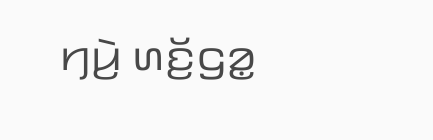ꤚꤣꤧ꤬ ꤛꤢꤩ꤬ꤞꤤ꤭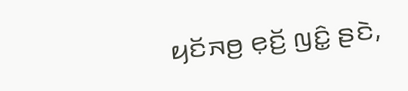ꤟꤢꤩꤏꤥ꤬ ꤕ꤫ꤢꤩ꤬ ꤜꤢꤨ꤭ ꤔꤢꤧ,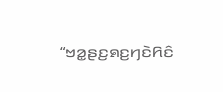“ꤠꤤ꤭ꤔꤢ꤬ꤎꤢ꤬ꤚꤢꤧꤖꤢꤨ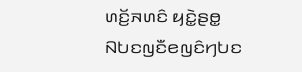ꤛꤢꤩ꤬ꤏꤛꤢꤨ ꤟꤢꤧ꤭ꤔꤥ꤭ ꤡꤝꤢꤜꤢꤪꤕꤜꤢꤨꤚꤝꤢ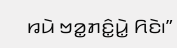ꤙꤣꤧ ꤠꤤ꤭ꤊꤢꤨ꤭ꤣꤧ꤭ ꤖꤢꤧ꤯”